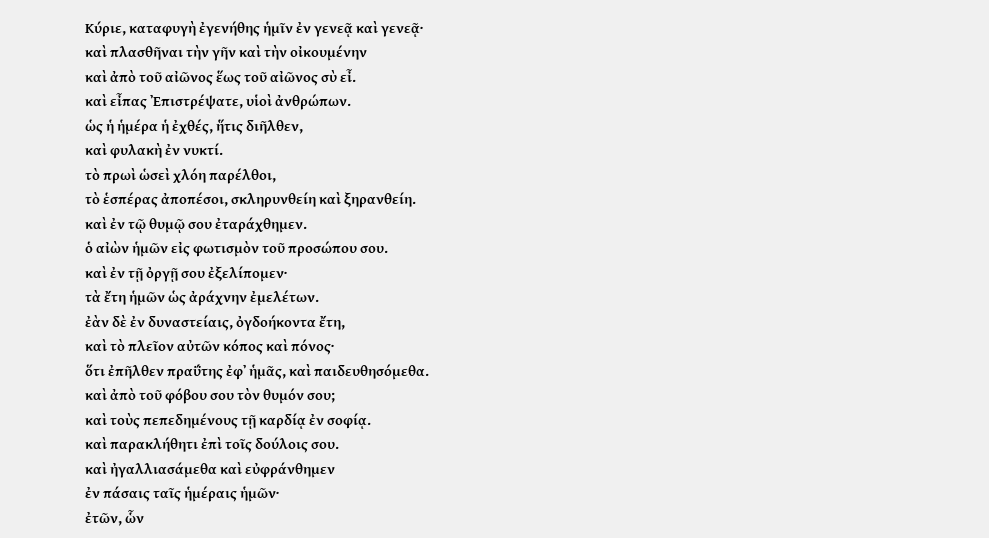Κύριε, καταφυγὴ ἐγενήθης ἡμῖν ἐν γενεᾷ καὶ γενεᾷ·
καὶ πλασθῆναι τὴν γῆν καὶ τὴν οἰκουμένην
καὶ ἀπὸ τοῦ αἰῶνος ἕως τοῦ αἰῶνος σὺ εἶ.
καὶ εἶπας ᾿Επιστρέψατε, υἱοὶ ἀνθρώπων.
ὡς ἡ ἡμέρα ἡ ἐχθές, ἥτις διῆλθεν,
καὶ φυλακὴ ἐν νυκτί.
τὸ πρωὶ ὡσεὶ χλόη παρέλθοι,
τὸ ἑσπέρας ἀποπέσοι, σκληρυνθείη καὶ ξηρανθείη.
καὶ ἐν τῷ θυμῷ σου ἐταράχθημεν.
ὁ αἰὼν ἡμῶν εἰς φωτισμὸν τοῦ προσώπου σου.
καὶ ἐν τῇ ὀργῇ σου ἐξελίπομεν·
τὰ ἔτη ἡμῶν ὡς ἀράχνην ἐμελέτων.
ἐὰν δὲ ἐν δυναστείαις, ὀγδοήκοντα ἔτη,
καὶ τὸ πλεῖον αὐτῶν κόπος καὶ πόνος·
ὅτι ἐπῆλθεν πραΰτης ἐφ᾽ ἡμᾶς, καὶ παιδευθησόμεθα.
καὶ ἀπὸ τοῦ φόβου σου τὸν θυμόν σου;
καὶ τοὺς πεπεδημένους τῇ καρδίᾳ ἐν σοφίᾳ.
καὶ παρακλήθητι ἐπὶ τοῖς δούλοις σου.
καὶ ἠγαλλιασάμεθα καὶ εὐφράνθημεν
ἐν πάσαις ταῖς ἡμέραις ἡμῶν·
ἐτῶν, ὧν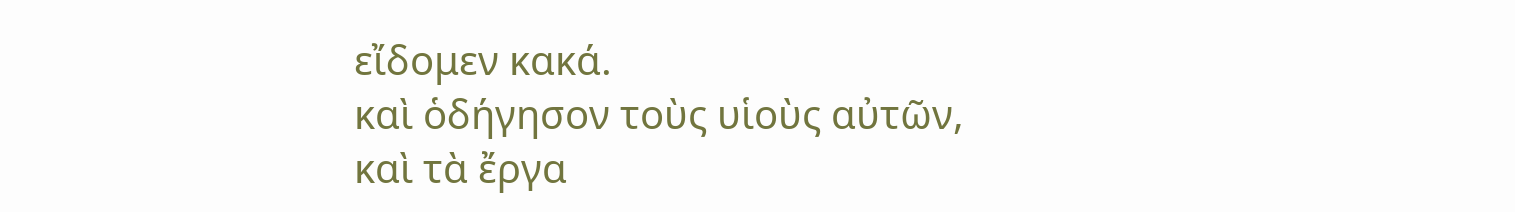εἴδομεν κακά.
καὶ ὁδήγησον τοὺς υἱοὺς αὐτῶν,
καὶ τὰ ἔργα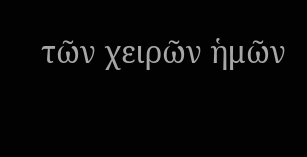τῶν χειρῶν ἡμῶν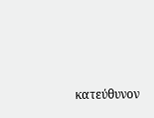κατεύθυνον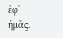ἐφ᾽ ἡμᾶς.